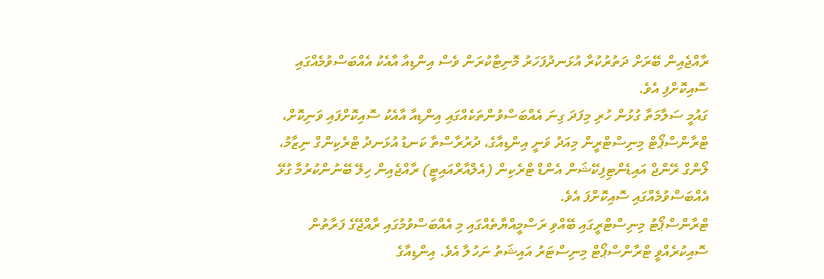ރާއްޖެއިން ބޭރަށް ދަތުރުކުރާ އުޅަނދުފަހަރު މޮނިޓާކުރަން ވެސް އިންޑިއާ އާއެކު އެއްބަސްވުމެއްގައި ސޮއިކޮށްފި އެވެ.
ގައުމީ ސަލާމަތާ ގުޅުން ހުރި މިފަދަ ގިނަ އެއްބަސްވުންތަކެއްގައި އިންޑިއާ އާއެކު ސޮއިކޮށްފައި ވަނިކޮށް، ޓްރާންސްޕޯޓް މިނިސްޓްރީން މިއަދު ވަނީ އިންޑިއާގެ، ދުރުރާސްތާ ކަނޑު އުޅަނދު ޓްރެކިންގް ނިޒާމު، ލޯންގް ރޭންޖް އައިޑެންޓިފިކޭޝަން އެންޑް ޓްރެކިން (އެލްއާރްއައިޓީ) ރާއްޖެއިން ހިލޭ ބޭނުންކުރުމާ ގުޅޭ އެއްބަސްވުމެއްގައި ސޮއިކޮށްފަ އެވެ.
ޓްރާންސްޕޯޓު މިނިސްޓްރީގައި ބޭއްވި ރަސްމީއްޔާތެއްގައި މި އެއްބަސްވުމުގައި ރާއްޖޭގެ ފަރާތުން ސޮއިކުރެއްވީ ޓްރާންސްޕޯޓް މިނިސްޓަރު އައިޝަތު ނަހުލާ އެވެ. އިންޑިއާގެ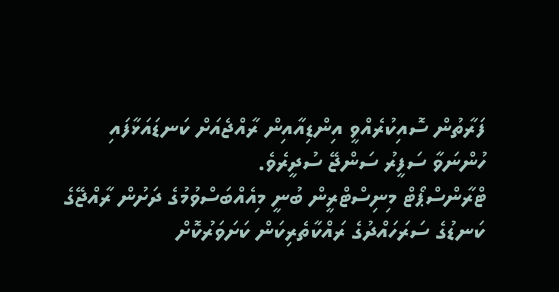ފަރާތުން ސޮއިކުރެއްވީ އިންޑިއާއިން ރާއްޖެއަށް ކަނޑައަޅާފައި ހުންނަވާ ސަފީރު ސަންޖޭ ސުދީރެވެ.
ޓްރާންސްޕޯޓް މިނިސްޓްރީން ބުނީ މިއެއްބަސްވުމުގެ ދަށުން ރާއްޖޭގެ ކަނޑުގެ ސަރަހައްދުގެ ރައްކާތެރިކަން ކަށަވަރުކޮށް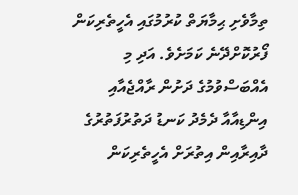ތިމާވެށި ޙިމާޔަތް ކުރުމުގައި އެހީތެރިކަން ފޯރުކޮށްދޭނެ ކަމަށެވެ. އަދި މި އެއްބަސްވުމުގެ ދަށުން ރާއްޖެއާއި އިންޑިއާއާ ދެމެދު ކަނޑު ދަތުރުފަތުރުގެ ދާއިރާއިން އިތުރަށް އެހީތެރިކަން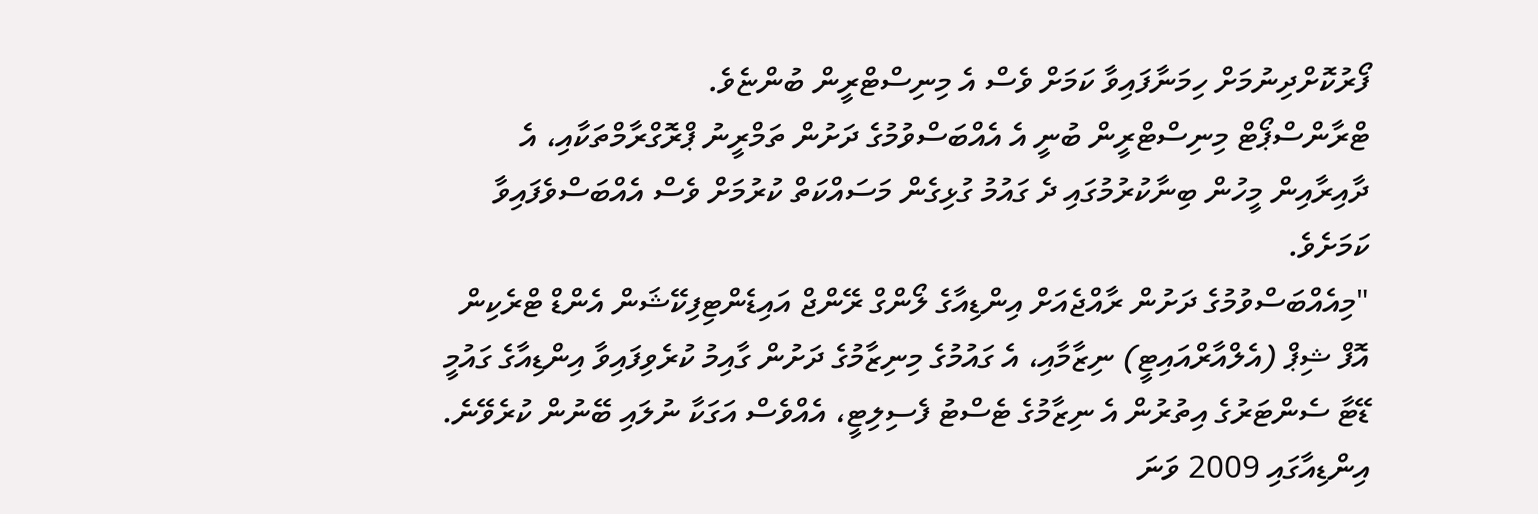ފޯރުކޮށްދިނުމަށް ހިމަނާފައިވާ ކަމަށް ވެސް އެ މިނިސްޓްރީން ބުންޏެވެ.
ޓްރާންސްޕޯޓް މިނިސްޓްރީން ބުނީ އެ އެއްބަސްވުމުގެ ދަށުން ތަމްރީނު ޕްރޮގްރާމްތަކާއި، އެ ދާއިރާއިން މީހުން ބިނާކުރުމުގައި ދެ ގައުމު ގުޅިގެން މަސައްކަތް ކުރުމަށް ވެސް އެއްބަސްވެފައިވާ ކަމަށެވެ.
"މިއެއްބަސްވުމުގެ ދަށުން ރާއްޖެއަށް އިންޑިއާގެ ލޯންގް ރޭންޖް އައިޑެންޓިފިކޭޝަން އެންޑް ޓްރެކިން އޮފް ޝިޕް (އެލްއާރްއައިޓީ) ނިޒާމާއި، އެ ގައުމުގެ މިނިޒާމުގެ ދަށުން ގާއިމު ކުރެވިފައިވާ އިންޑިއާގެ ގައުމީ ޑޭޓާ ސެންޓަރުގެ އިތުރުން އެ ނިޒާމުގެ ޓެސްޓު ފެސިލިޓީ، އެއްވެސް އަގަކާ ނުލައި ބޭނުން ކުރެވޭނެ. އިންޑިއާގައި 2009 ވަނަ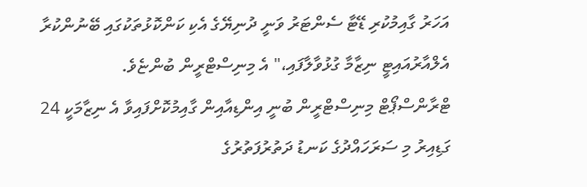އަހަރު ގާއިމުކުރި ޑޭޓާ ސެންޓަރު ވަނީ ދުނިޔޭގެ އެކި ކަންކޮޅުތަކުގައި ބޭނުންކުރާ އެލްއާރުއައިޓީ ނިޒާމާ ގުޅުވާލާފައި،" އެ މިނިސްޓްރީން ބުންޏެވެ.
ޓްރާންސްޕޯޓް މިނިސްޓްރީން ބުނީ އިންޑިއާއިން ގާއިމުކޮށްފައިވާ އެ ނިޒާމަކީ 24 ގަޑިއިރު މި ސަރަހައްދުގެ ކަނޑު ދަތުރުފަތުރުގެ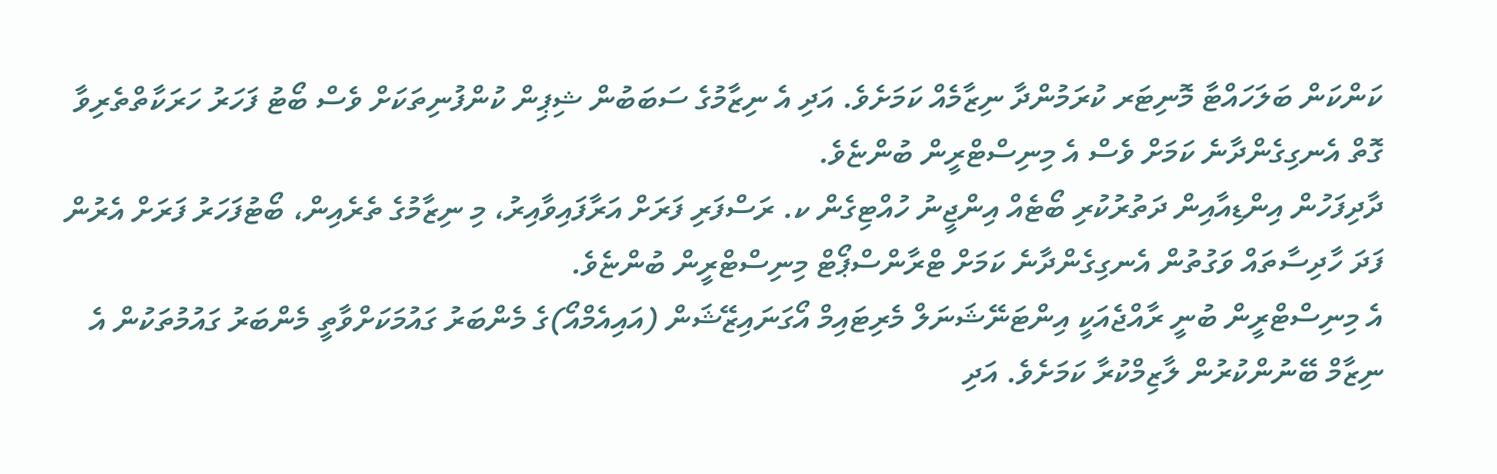ކަންކަން ބަލަހައްޓާ މޮނިޓަރ ކުރަމުންދާ ނިޒާމެއް ކަމަށެވެ. އަދި އެ ނިޒާމުގެ ސަބަބުން ޝިޕިން ކުންފުނިތަކަށް ވެސް ބޯޓު ފަހަރު ހަރަކާތްތެރިވާ ގޮތް އެނގިގެންދާނެ ކަމަށް ވެސް އެ މިނިސްޓްރީން ބުންޏެވެ.
ދާދިފަހުން އިންޑިއާއިން ދަތުރުކުރި ބޯޓެއް އިންޖީނު ހުއްޓިގެން ކ. ރަސްފަރި ފަރަށް އަރާފައިވާއިރު، މި ނިޒާމުގެ ތެރެއިން، ބޯޓުފަހަރު ފަރަށް އެރުން ފަދަ ހާދިސާތައް ވަގުތުން އެނގިގެންދާނެ ކަމަށް ޓްރާންސްޕޯޓް މިނިސްޓްރީން ބުންޏެވެ.
އެ މިނިސްޓްރީން ބުނީ ރާއްޖެއަކީ އިންޓަނޭޝަނަލް މެރިޓައިމް އޯގަނައިޒޭޝަން (އައިއެމްއޯ)ގެ މެންބަރު ގައުމަކަށްވާތީ މެންބަރު ގައުމުތަކުން އެ ނިޒާމް ބޭނުންކުރުން ލާޒިމްކުރާ ކަމަށެވެ. އަދި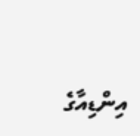އިންޑިއާގެ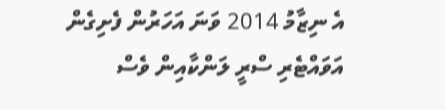އެ ނިޒާމު 2014 ވަނަ އަހަރުން ފެށިގެން އަވައްޓެރި ސްރީ ލަންކާއިން ވެސް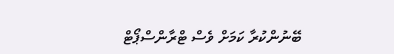ބޭނުންކުރާ ކަމަށް ވެސް ޓްރާންސްޕޯޓް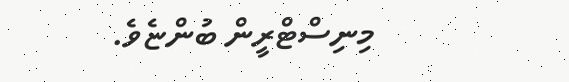މިނިސްޓްރީން ބުންޏެވެ.